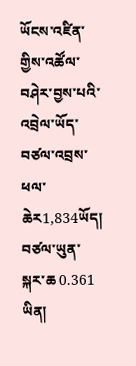ཡོངས་འཛིན་གྱིས་འཚོལ་བཤེར་བྱས་པའི་འབྲེལ་ཡོད་བཙལ་འབྲས་ཕལ་ཆེར1,834ཡོད།  བཙལ་ཡུན་སྐར་ཆ 0.361 ཡིན།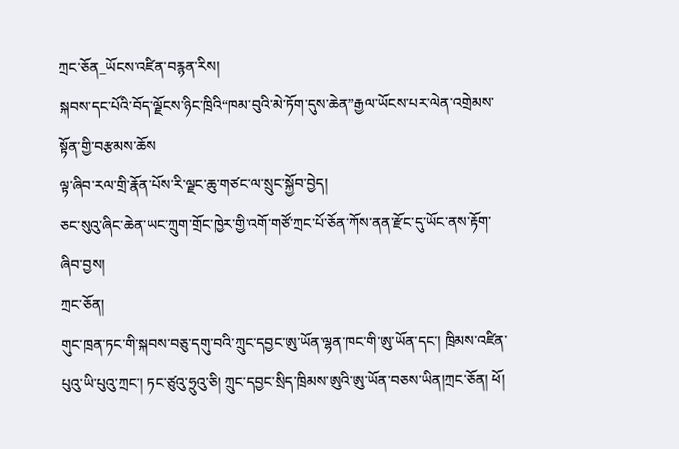ཀྲང་ཅོན_ཡོངས་འཛིན་བརྙན་རིས།
སྐབས་དང་པོའི་བོད་ལྗོངས་ཉིང་ཁྲིའི“ཁམ་བུའི་མེ་ཏོག་དུས་ཆེན”རྒྱལ་ཡོངས་པར་ལེན་འགྲེམས་སྟོན་གྱི་བརྩམས་ཆོས
ལྟ་ཞིབ་རལ་གྲི་རྣོན་པོས་རི་ལྗང་ཆུ་གཙང་ལ་སྲུང་སྐྱོབ་བྱེད།
ཅང་སུའུ་ཞིང་ཆེན་ཡང་ཀྲུག་གྲོང་ཁྱེར་གྱི་འགོ་གཙོ་ཀྲང་པོ་ཅོན་ཀོས་ནན་རྫོང་དུ་ཡོང་ནས་རྟོག་ཞིབ་བྱས།
ཀྲང་ཅོན།
གུང་ཁྲན་ཏང་གི་སྐབས་བཅུ་དགུ་བའི་ཀྲུང་དབྱང་ཨུ་ཡོན་ལྷན་ཁང་གི་ཨུ་ཡོན་དང་། ཁྲིམས་འཛིན་པུའུ་ཡི་པུའུ་ཀྲང་། ཏང་ཙུའུ་ཧྲུའུ་ཅི། ཀྲུང་དབྱང་སྲིད་ཁྲིམས་ཨུའི་ཨུ་ཡོན་བཅས་ཡིན།ཀྲང་ཅོན། ཕོ།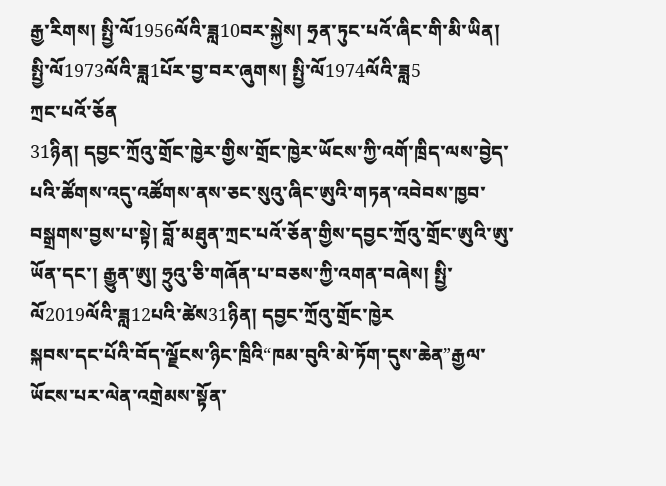རྒྱ་རིགས། སྤྱི་ལོ1956ལོའི་ཟླ10བར་སྐྱེས། ཧྲན་ཏུང་པའོ་ཞིང་གི་མི་ཡིན། སྤྱི་ལོ1973ལོའི་ཟླ1པོར་བྱ་བར་ཞུགས། སྤྱི་ལོ1974ལོའི་ཟླ5
ཀྲང་པའོ་ཅོན
31ཉིན། དབྱང་ཀྲོའུ་གྲོང་ཁྱེར་གྱིས་གྲོང་ཁྱེར་ཡོངས་ཀྱི་འགོ་ཁྲིད་ལས་བྱེད་པའི་ཚོགས་འདུ་འཚོགས་ནས་ཅང་སུའུ་ཞིང་ཨུའི་གཏན་འབེབས་ཁྱབ་བསྒྲགས་བྱས་པ་སྟེ། བློ་མཐུན་ཀྲང་པའོ་ཅོན་གྱིས་དབྱང་ཀྲོའུ་གྲོང་ཨུའི་ཨུ་ཡོན་དང་། རྒྱུན་ཨུ། ཧྲུའུ་ཅི་གཞོན་པ་བཅས་ཀྱི་འགན་བཞེས། སྤྱི་ལོ2019ལོའི་ཟླ12པའི་ཚེས31ཉིན། དབྱང་ཀྲོའུ་གྲོང་ཁྱེར
སྐབས་དང་པོའི་བོད་ལྗོངས་ཉིང་ཁྲིའི“ཁམ་བུའི་མེ་ཏོག་དུས་ཆེན”རྒྱལ་ཡོངས་པར་ལེན་འགྲེམས་སྟོན་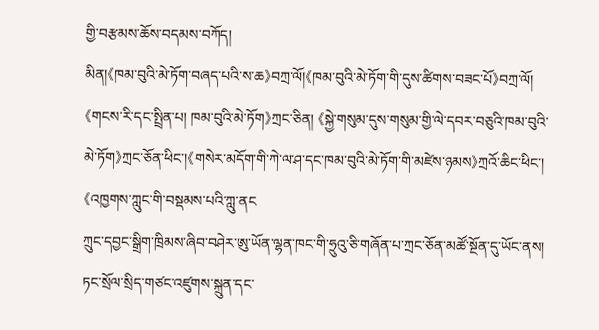གྱི་བརྩམས་ཆོས་བདམས་བཀོད།
མིན།《ཁམ་བུའི་མེ་ཏོག་བཞད་པའི་ས་ཆ》བཀྲ་ལོ།《ཁམ་བུའི་མེ་ཏོག་གི་དུས་ཚིགས་བཟང་པོ》བཀྲ་ལོ། 《གངས་རི་དང་སྤྲིན་པ། ཁམ་བུའི་མེ་ཏོག》ཀྲང་ཅིན། 《སྐྱེ་གསུམ་དུས་གསུམ་གྱི་ལེ་དབར་བཅུའི་ཁམ་བུའི་མེ་ཏོག》ཀྲང་ཅོན་ཕིང་།《གསེར་མདོག་གི་ཀེ་ལ་ཤ་དང་ཁམ་བུའི་མེ་ཏོག་གི་མཛེས་ཉམས》ཀྲའོ་ཆིང་ཕིང་།《འཁྱགས་ཀླུང་གི་བསྡམས་པའི་ཀླུ་ནང
ཀྲུང་དབྱང་སྒྲིག་ཁྲིམས་ཞིབ་བཤེར་ཨུ་ཡོན་ལྷན་ཁང་གི་ཧྲུའུ་ཅི་གཞོན་པ་ཀྲང་ཅོན་མཚོ་སྔོན་དུ་ཡོང་ནས། ཏང་སྲོལ་སྲིད་གཙང་འཛུགས་སྐྲུན་དང་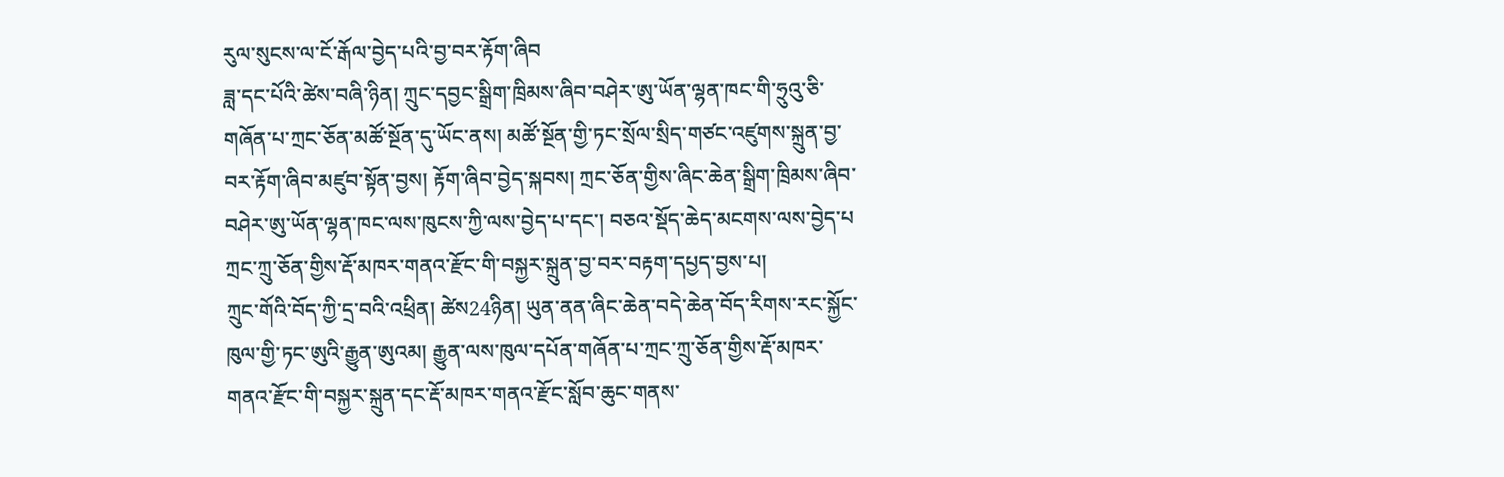རུལ་སུངས་ལ་ངོ་རྒོལ་བྱེད་པའི་བྱ་བར་རྟོག་ཞིབ
ཟླ་དང་པོའི་ཚེས་བཞི་ཉིན། ཀྲུང་དབྱང་སྒྲིག་ཁྲིམས་ཞིབ་བཤེར་ཨུ་ཡོན་ལྷན་ཁང་གི་ཧྲུའུ་ཅི་གཞོན་པ་ཀྲང་ཅོན་མཚོ་སྔོན་དུ་ཡོང་ནས། མཚོ་སྔོན་གྱི་ཏང་སྲོལ་སྲིད་གཙང་འཛུགས་སྐྲུན་བྱ་བར་རྟོག་ཞིབ་མཛུབ་སྟོན་བྱས། རྟོག་ཞིབ་བྱེད་སྐབས། ཀྲང་ཅོན་གྱིས་ཞིང་ཆེན་སྒྲིག་ཁྲིམས་ཞིབ་བཤེར་ཨུ་ཡོན་ལྷན་ཁང་ལས་ཁུངས་ཀྱི་ལས་བྱེད་པ་དང་། བཅའ་སྡོད་ཆེད་མངགས་ལས་བྱེད་པ
ཀྲང་ཀྲུ་ཅོན་གྱིས་རྡོ་མཁར་གནའ་རྫོང་གི་བསྐྱར་སྐྲུན་བྱ་བར་བརྟག་དཔྱད་བྱས་པ།
ཀྲུང་གོའི་བོད་ཀྱི་དྲ་བའི་འཕྲིན། ཚེས24ཉིན། ཡུན་ནན་ཞིང་ཆེན་བདེ་ཆེན་བོད་རིགས་རང་སྐྱོང་ཁུལ་གྱི་ཏང་ཨུའི་རྒྱུན་ཨུའམ། རྒྱུན་ལས་ཁུལ་དཔོན་གཞོན་པ་ཀྲང་ཀྲུ་ཅོན་གྱིས་རྡོ་མཁར་གནའ་རྫོང་གི་བསྐྱར་སྐྲུན་དང་རྡོ་མཁར་གནའ་རྫོང་སློབ་ཆུང་གནས་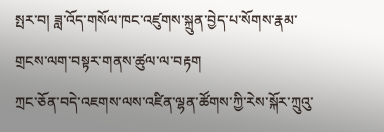སྤར་བ། ཟླ་འོད་གསོལ་ཁང་འཛུགས་སྐྲུན་བྱེད་པ་སོགས་རྣམ་གྲངས་ལག་བསྟར་གནས་ཚུལ་ལ་བརྟག
ཀྲང་ཅོན་བདེ་འཇགས་ལས་འཛིན་ལྷན་ཚོགས་ཀྱི་རེས་སྐོར་ཀྲུའུ་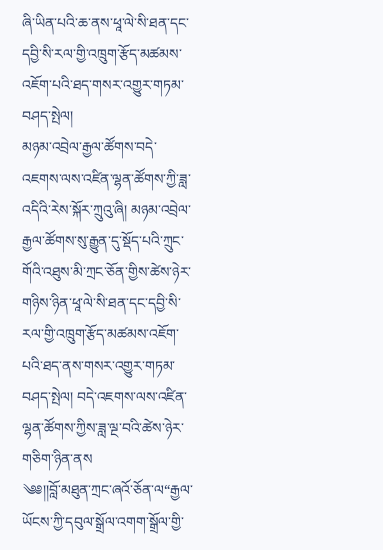ཞི་ཡིན་པའི་ཆ་ནས་ཕཱ་ལེ་སི་ཐན་དང་དབྱི་སི་རལ་གྱི་འཁྲུག་རྩོད་མཚམས་འཇོག་པའི་ཐད་གསར་འགྱུར་གཏམ་བཤད་སྤེལ།
མཉམ་འབྲེལ་རྒྱལ་ཚོགས་བདེ་འཇགས་ལས་འཛིན་ལྷན་ཚོགས་ཀྱི་ཟླ་འདིའི་རེས་སྐོར་ཀྲུའུ་ཞི། མཉམ་འབྲེལ་རྒྱལ་ཚོགས་སུ་རྒྱུན་དུ་སྡོད་པའི་ཀྲུང་གོའི་འཐུས་མི་ཀྲང་ཅོན་གྱིས་ཚེས་ཉེར་གཉིས་ཉིན་ཕཱ་ལེ་སི་ཐན་དང་དབྱི་སི་རལ་གྱི་འཁྲུག་རྩོད་མཚམས་འཇོག་པའི་ཐད་ནས་གསར་འགྱུར་གཏམ་བཤད་སྤེལ། བདེ་འཇགས་ལས་འཛིན་ལྷན་ཚོགས་ཀྱིས་ཟླ་ལྔ་བའི་ཚེས་ཉེར་གཅིག་ཉིན་ནས
༄༅།།བློ་མཐུན་ཀྲང་ཞའོ་ཅོན་ལ“རྒྱལ་ཡོངས་ཀྱི་དབུལ་སྒྲོལ་འགག་སྒྲོལ་གྱི་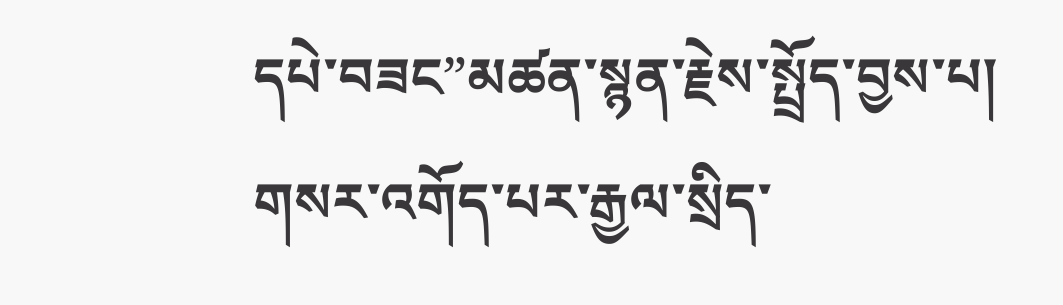དཔེ་བཟང”མཚན་སྙན་རྗེས་སྤྲོད་བྱས་པ།
གསར་འགོད་པར་རྒྱལ་སྲིད་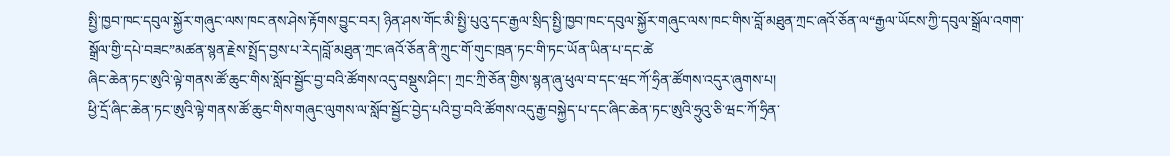སྤྱི་ཁྱབ་ཁང་དབུལ་སྐྱོར་གཞུང་ལས་ཁང་ནས་ཤེས་རྟོགས་བྱུང་བར། ཉིན་ཤས་གོང་མི་སྤྱི་པུའུ་དང་རྒྱལ་སྲིད་སྤྱི་ཁྱབ་ཁང་དབུལ་སྐྱོར་གཞུང་ལས་ཁང་གིས་བློ་མཐུན་ཀྲང་ཞའོ་ཅོན་ལ“རྒྱལ་ཡོངས་ཀྱི་དབུལ་སྒྲོལ་འགག་སྒྲོལ་གྱི་དཔེ་བཟང”མཚན་སྙན་རྗེས་སྤྲོད་བྱས་པ་རེད།བློ་མཐུན་ཀྲང་ཞའོ་ཅོན་ནི་ཀྲུང་གོ་གུང་ཁྲན་ཏང་གི་ཏང་ཡོན་ཡིན་པ་དང་ཚེ
ཞིང་ཆེན་ཏང་ཨུའི་ལྟེ་གནས་ཚོ་ཆུང་གིས་སློབ་སྦྱོང་བྱ་བའི་ཚོགས་འདུ་བསྡུས་ཤིང་། ཀྲང་ཀྲི་ཅོན་གྱིས་སྙན་ཞུ་ཕུལ་བ་དང་ཝང་ཀོ་ཧྲིན་ཚོགས་འདུར་ཞུགས་པ།
ཕྱི་དྲོ་ཞིང་ཆེན་ཏང་ཨུའི་ལྟེ་གནས་ཚོ་ཆུང་གིས་གཞུང་ལུགས་ལ་སློབ་སྦྱོང་བྱེད་པའི་བྱ་བའི་ཚོགས་འདུ་རྒྱ་བསྐྱེད་པ་དང་ཞིང་ཆེན་ཏང་ཨུའི་ཧྲུའུ་ཅི་ཝང་ཀོ་ཧྲིན་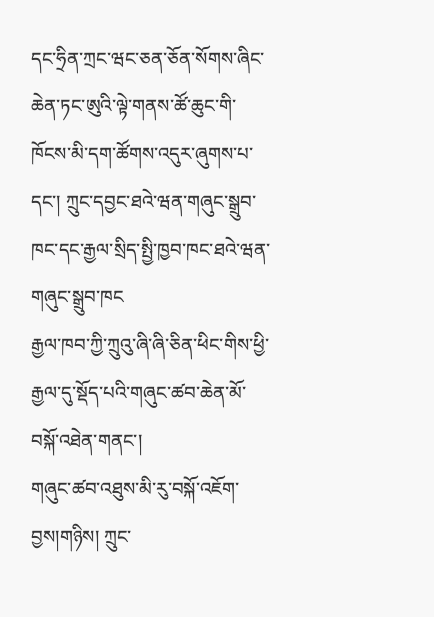དང་ཧྲིན་ཀྲང་ཝང་ཅན་ཅོན་སོགས་ཞིང་ཆེན་ཏང་ཨུའི་ལྟེ་གནས་ཚོ་ཆུང་གི་ཁོངས་མི་དག་ཚོགས་འདུར་ཞུགས་པ་དང་། ཀྲུང་དབྱང་ཐའེ་ཝན་གཞུང་སྒྲུབ་ཁང་དང་རྒྱལ་སྲིད་སྤྱི་ཁྱབ་ཁང་ཐའེ་ཝན་གཞུང་སྒྲུབ་ཁང
རྒྱལ་ཁབ་ཀྱི་ཀྲུའུ་ཞི་ཞི་ཅིན་ཕིང་གིས་ཕྱི་རྒྱལ་དུ་སྡོད་པའི་གཞུང་ཚབ་ཆེན་མོ་བསྐོ་འཐེན་གནང་།
གཞུང་ཚབ་འཐུས་མི་རུ་བསྐོ་འཇོག་བྱས།གཉིས། ཀྲུང་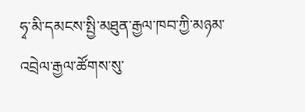ཧྭ་མི་དམངས་སྤྱི་མཐུན་རྒྱལ་ཁབ་ཀྱི་མཉམ་འབྲེལ་རྒྱལ་ཚོགས་སུ་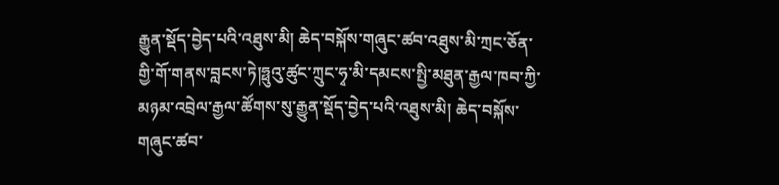རྒྱུན་སྡོད་བྱེད་པའི་འཐུས་མི། ཆེད་བསྐོས་གཞུང་ཚབ་འཐུས་མི་ཀྲང་ཅོན་གྱི་གོ་གནས་བླངས་ཏེ།ཧྥུའུ་ཚུང་ཀྲུང་ཧྭ་མི་དམངས་སྤྱི་མཐུན་རྒྱལ་ཁབ་ཀྱི་མཉམ་འབྲེལ་རྒྱལ་ཚོགས་སུ་རྒྱུན་སྡོད་བྱེད་པའི་འཐུས་མི། ཆེད་བསྐོས་གཞུང་ཚབ་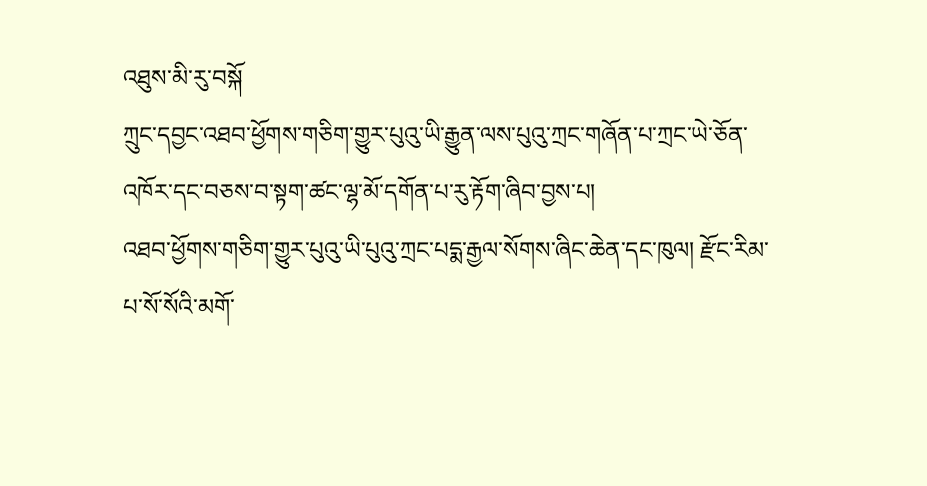འཐུས་མི་རུ་བསྐོ
ཀྲུང་དབྱང་འཐབ་ཕྱོགས་གཅིག་གྱུར་པུའུ་ཡི་རྒྱུན་ལས་པུའུ་ཀྲང་གཞོན་པ་ཀྲང་ཡེ་ཅོན་འཁོར་དང་བཅས་བ་སྟག་ཚང་ལྷ་མོ་དགོན་པ་རུ་རྟོག་ཞིབ་བྱས་པ།
འཐབ་ཕྱོགས་གཅིག་གྱུར་པུའུ་ཡི་པུའུ་ཀྲང་པདྨ་རྒྱལ་སོགས་ཞིང་ཆེན་དང་ཁུལ། རྫོང་རིམ་པ་སོ་སོའི་མགོ་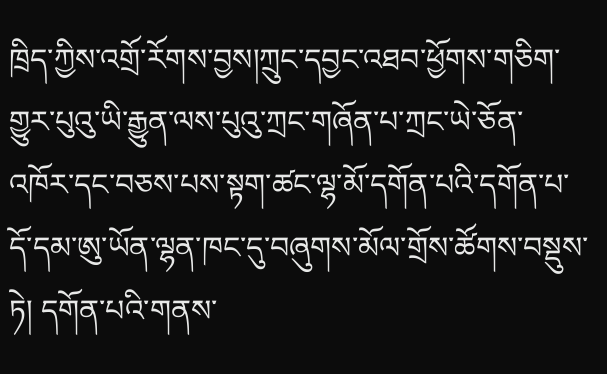ཁྲིད་ཀྱིས་འགྲོ་རོགས་བྱས།ཀྲུང་དབྱང་འཐབ་ཕྱོགས་གཅིག་གྱུར་པུའུ་ཡི་རྒྱུན་ལས་པུའུ་ཀྲང་གཞོན་པ་ཀྲང་ཡེ་ཅོན་འཁོར་དང་བཅས་པས་སྟག་ཚང་ལྷ་མོ་དགོན་པའི་དགོན་པ་དོ་དམ་ཨུ་ཡོན་ལྷན་ཁང་དུ་བཞུགས་མོལ་གྲོས་ཚོགས་བསྡུས་ཏེ། དགོན་པའི་གནས་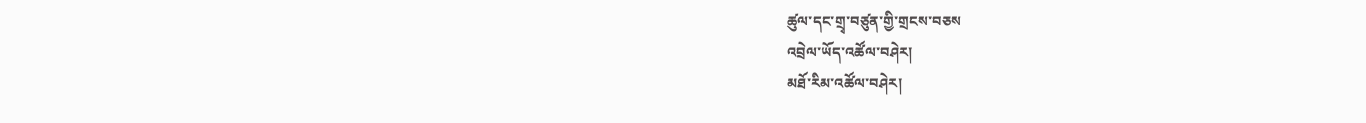ཚུལ་དང་གྲྭ་བཙུན་གྱི་གྲངས་བཅས
འབྲེལ་ཡོད་འཚོལ་བཤེར།
མཐོ་རིམ་འཚོལ་བཤེར།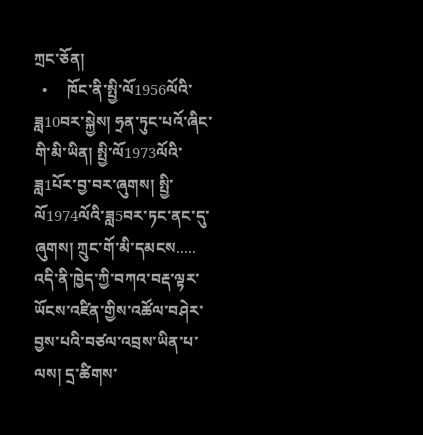ཀྲང་ཅོན།
  •     ཁོང་ནི་སྤྱི་ལོ1956ལོའི་ཟླ10བར་སྐྱེས། ཧྲན་ཏུང་པའོ་ཞིང་གི་མི་ཡིན། སྤྱི་ལོ1973ལོའི་ཟླ1པོར་བྱ་བར་ཞུགས། སྤྱི་ལོ1974ལོའི་ཟླ5བར་ཏང་ནང་དུ་ཞུགས། ཀྲུང་གོ་མི་དམངས.....
འདི་ནི་ཁྱེད་ཀྱི་བཀའ་བརྡ་ལྟར་ཡོངས་འཛིན་གྱིས་འཚོལ་བཤེར་བྱས་པའི་བཙལ་འབྲས་ཡིན་པ་ལས། དྲ་ཚིགས་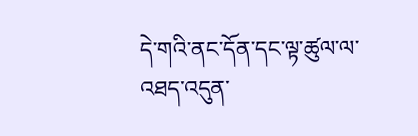དེ་གའི་ནང་དོན་དང་ལྟ་ཚུལ་ལ་འཐད་འདུན་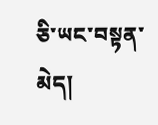ཅི་ཡང་བསྟན་མེད།